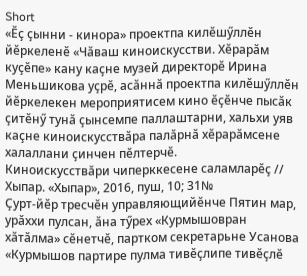Short
«Ӗҫ ҫынни - кинора» проектпа килӗшӳллӗн йӗркеленӗ «Чӑваш киноискусстви. Хӗрарӑм куҫӗпе» кану каҫне музей директорӗ Ирина Меньшикова уҫрӗ, асӑннӑ проектпа килӗшӳллӗн йӗркелекен мероприятисем кино ӗҫӗнче пысӑк ҫитӗнӳ тунӑ ҫынсемпе паллаштарни, хальхи уяв каҫне киноискусствӑра палӑрнӑ хӗрарӑмсене халаллани ҫинчен пӗлтерчӗ.
Киноискусствăри чиперккесене саламларӗç // Хыпар. «Хыпар», 2016, пуш, 10; 31№
Ҫурт-йӗр тресчӗн управляющийӗнче Пятин мар, урӑххи пулсан, ӑна тӳрех «Курмышовран хӑтӑлма» сӗнетчӗ, партком секретарьне Усанова «Курмышов партире пулма тивӗҫлипе тивӗҫлӗ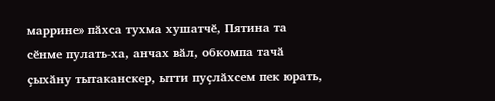маррине» пӑхса тухма хушатчӗ, Пятина та сӗнме пулать-ха, анчах вӑл, обкомпа тачӑ ҫыхӑну тытаканскер, ытти пуҫлӑхсем пек юрать,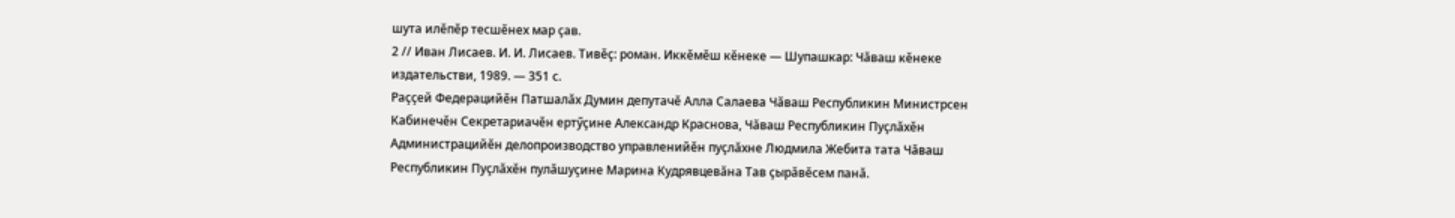шута илӗпӗр тесшӗнех мар ҫав.
2 // Иван Лисаев. И. И. Лисаев. Тивӗҫ: роман. Иккӗмӗш кӗнеке — Шупашкар: Чӑваш кӗнеке издательстви, 1989. — 351 с.
Раҫҫей Федерацийӗн Патшалӑх Думин депутачӗ Алла Салаева Чӑваш Республикин Министрсен Кабинечӗн Секретариачӗн ертӳҫине Александр Краснова, Чӑваш Республикин Пуҫлӑхӗн Администрацийӗн делопроизводство управленийӗн пуҫлӑхне Людмила Жебита тата Чӑваш Республикин Пуҫлӑхӗн пулӑшуҫине Марина Кудрявцевӑна Тав ҫырӑвӗсем панӑ.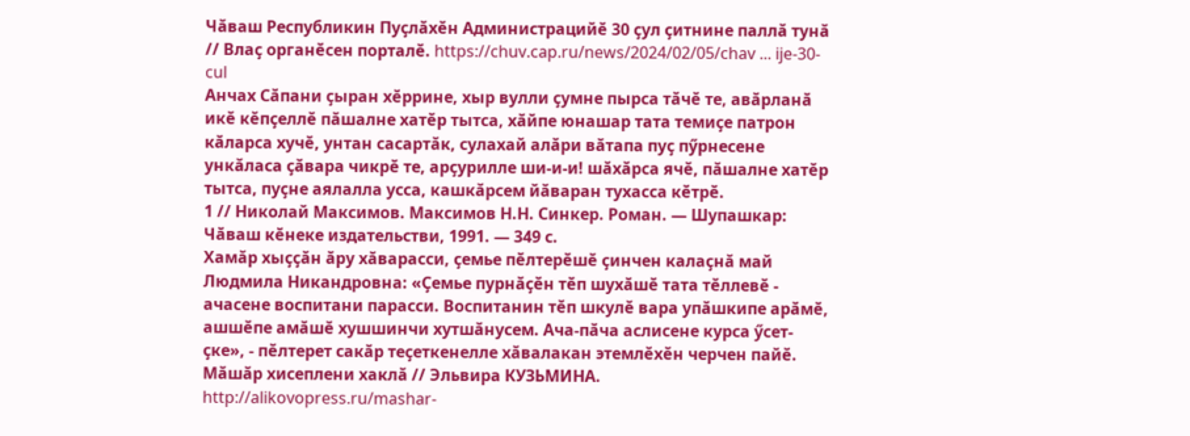Чӑваш Республикин Пуҫлӑхӗн Администрацийӗ 30 ҫул ҫитнине паллӑ тунӑ // Влаҫ органӗсен порталӗ. https://chuv.cap.ru/news/2024/02/05/chav ... ije-30-cul
Анчах Сӑпани ҫыран хӗррине, хыр вулли ҫумне пырса тӑчӗ те, авӑрланӑ икӗ кӗпҫеллӗ пӑшалне хатӗр тытса, хӑйпе юнашар тата темиҫе патрон кӑларса хучӗ, унтан сасартӑк, сулахай алӑри вӑтапа пуҫ пӳрнесене ункӑласа ҫӑвара чикрӗ те, арҫурилле ши-и-и! шӑхӑрса ячӗ, пӑшалне хатӗр тытса, пуҫне аялалла усса, кашкӑрсем йӑваран тухасса кӗтрӗ.
1 // Николай Максимов. Максимов Н.Н. Синкер. Роман. — Шупашкар: Чӑваш кӗнеке издательстви, 1991. — 349 с.
Хамӑр хыҫҫӑн ӑру хӑварасси, ҫемье пӗлтерӗшӗ ҫинчен калаҫнӑ май Людмила Никандровна: «Ҫемье пурнӑҫӗн тӗп шухӑшӗ тата тӗллевӗ - ачасене воспитани парасси. Воспитанин тӗп шкулӗ вара упӑшкипе арӑмӗ, ашшӗпе амӑшӗ хушшинчи хутшӑнусем. Ача-пӑча аслисене курса ӳсет-ҫке», - пӗлтерет сакӑр теҫеткенелле хӑвалакан этемлӗхӗн черчен пайӗ.
Мӑшӑр хисеплени хаклӑ // Эльвира КУЗЬМИНА. http://alikovopress.ru/mashar-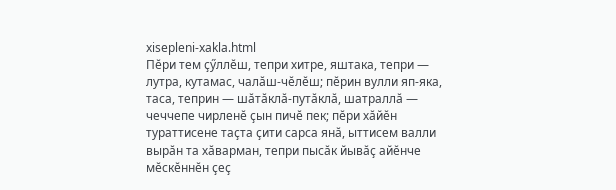xisepleni-xakla.html
Пӗри тем ҫӳллӗш, тепри хитре, яштака, тепри — лутра, кутамас, чалӑш-чӗлӗш; пӗрин вулли яп-яка, таса, теприн — шӑтӑклӑ-путӑклӑ, шатраллӑ — чеччепе чирленӗ ҫын пичӗ пек; пӗри хӑйӗн тураттисене таҫта ҫити сарса янӑ, ыттисем валли вырӑн та хӑварман, тепри пысӑк йывӑҫ айӗнче мӗскӗннӗн ҫеҫ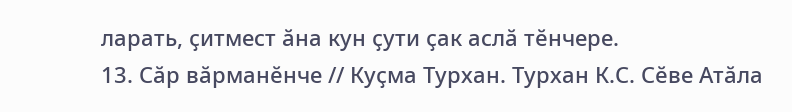ларать, ҫитмест ӑна кун ҫути ҫак аслӑ тӗнчере.
13. Сӑр вӑрманӗнче // Куҫма Турхан. Турхан К.С. Сӗве Атӑла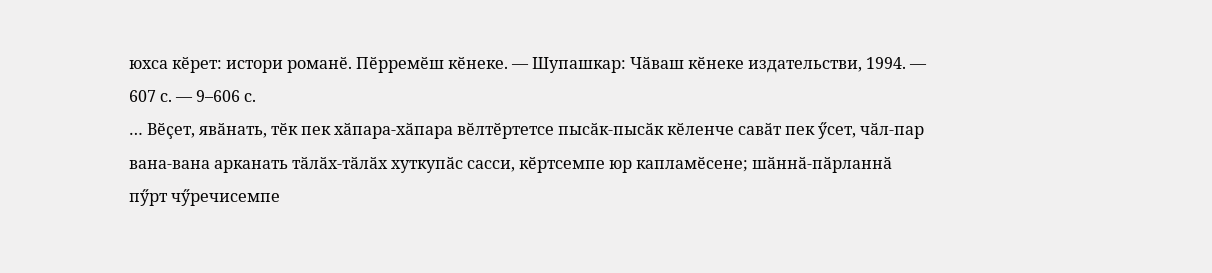юхса кӗрет: истори романӗ. Пӗрремӗш кӗнеке. — Шупашкар: Чӑваш кӗнеке издательстви, 1994. — 607 с. — 9–606 с.
… Вӗҫет, явӑнать, тӗк пек хӑпара-хӑпара вӗлтӗртетсе пысӑк-пысӑк кӗленче савӑт пек ӳсет, чӑл-пар вана-вана арканать тӑлӑх-тӑлӑх хуткупӑс сасси, кӗртсемпе юр капламӗсене; шӑннӑ-пӑрланнӑ пӳрт чӳречисемпе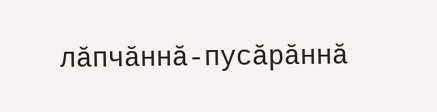лӑпчӑннӑ-пусӑрӑннӑ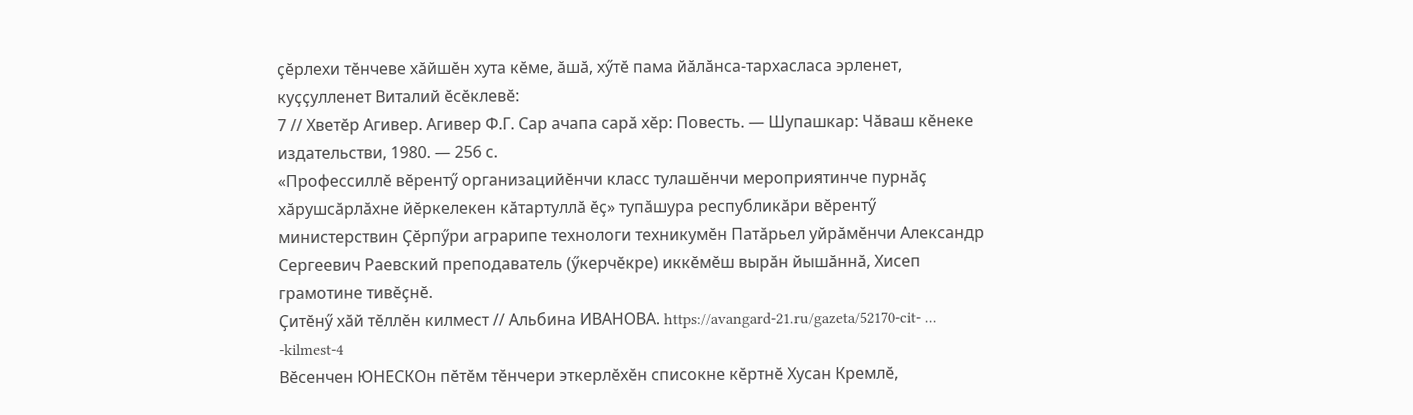ҫӗрлехи тӗнчеве хӑйшӗн хута кӗме, ӑшӑ, хӳтӗ пама йӑлӑнса-тархасласа эрленет, куҫҫулленет Виталий ӗсӗклевӗ:
7 // Хветӗр Агивер. Агивер Ф.Г. Сар ачапа сарӑ хӗр: Повесть. — Шупашкар: Чӑваш кӗнеке издательстви, 1980. — 256 с.
«Профессиллӗ вӗрентӳ организацийӗнчи класс тулашӗнчи мероприятинче пурнӑҫ хӑрушсӑрлӑхне йӗркелекен кӑтартуллӑ ӗҫ» тупӑшура республикӑри вӗрентӳ министерствин Ҫӗрпӳри аграрипе технологи техникумӗн Патӑрьел уйрӑмӗнчи Александр Сергеевич Раевский преподаватель (ӳкерчӗкре) иккӗмӗш вырӑн йышӑннӑ, Хисеп грамотине тивӗҫнӗ.
Ҫитӗнӳ хӑй тӗллӗн килмест // Альбина ИВАНОВА. https://avangard-21.ru/gazeta/52170-cit- ... -kilmest-4
Вӗсенчен ЮНЕСКОн пӗтӗм тӗнчери эткерлӗхӗн списокне кӗртнӗ Хусан Кремлӗ,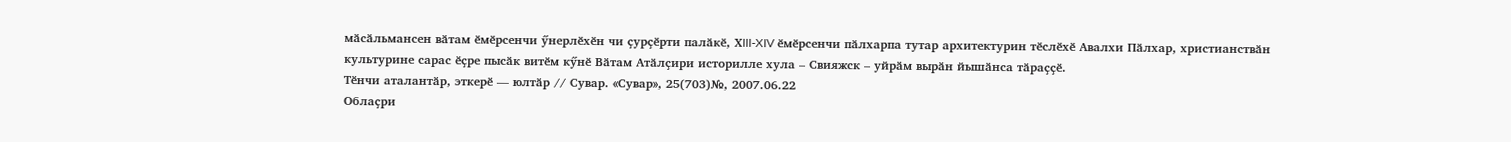мӑсӑльмансен вӑтам ӗмӗрсенчи ӳнерлӗхӗн чи ҫурҫӗрти палӑкӗ, ХIII-XIV ӗмӗрсенчи пӑлхарпа тутар архитектурин тӗслӗхӗ Авалхи Пӑлхар, христианствӑн культурине сарас ӗҫре пысӑк витӗм кӳнӗ Вӑтам Атӑлҫири историлле хула – Свияжск – уйрӑм вырӑн йышӑнса тӑраҫҫӗ.
Тӗнчи аталантӑр, эткерӗ — юлтӑр // Сувар. «Сувар», 25(703)№, 2007.06.22
Облаҫри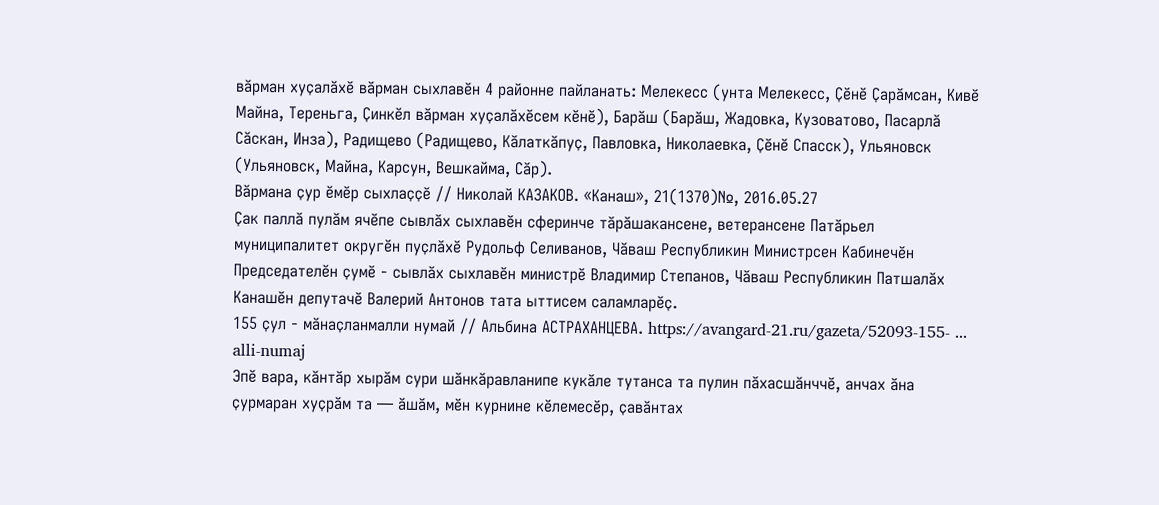вӑрман хуҫалӑхӗ вӑрман сыхлавӗн 4 районне пайланать: Мелекесс (унта Мелекесс, Ҫӗнӗ Ҫарӑмсан, Кивӗ Майна, Тереньга, Ҫинкӗл вӑрман хуҫалӑхӗсем кӗнӗ), Барӑш (Барӑш, Жадовка, Кузоватово, Пасарлӑ Сӑскан, Инза), Радищево (Радищево, Кӑлаткӑпуҫ, Павловка, Николаевка, Ҫӗнӗ Спасск), Ульяновск (Ульяновск, Майна, Карсун, Вешкайма, Сӑр).
Вӑрмана ҫур ӗмӗр сыхлаҫҫӗ // Николай КАЗАКОВ. «Канаш», 21(1370)№, 2016.05.27
Ҫак паллӑ пулӑм ячӗпе сывлӑх сыхлавӗн сферинче тӑрӑшакансене, ветерансене Патӑрьел муниципалитет округӗн пуҫлӑхӗ Рудольф Селиванов, Чӑваш Республикин Министрсен Кабинечӗн Председателӗн ҫумӗ - сывлӑх сыхлавӗн министрӗ Владимир Степанов, Чӑваш Республикин Патшалӑх Канашӗн депутачӗ Валерий Антонов тата ыттисем саламларӗҫ.
155 ҫул - мӑнаҫланмалли нумай // Альбина АСТРАХАНЦЕВА. https://avangard-21.ru/gazeta/52093-155- ... alli-numaj
Эпӗ вара, кӑнтӑр хырӑм сури шӑнкӑравланипе кукӑле тутанса та пулин пӑхасшӑнччӗ, анчах ӑна ҫурмаран хуҫрӑм та — ӑшӑм, мӗн курнине кӗлемесӗр, ҫавӑнтах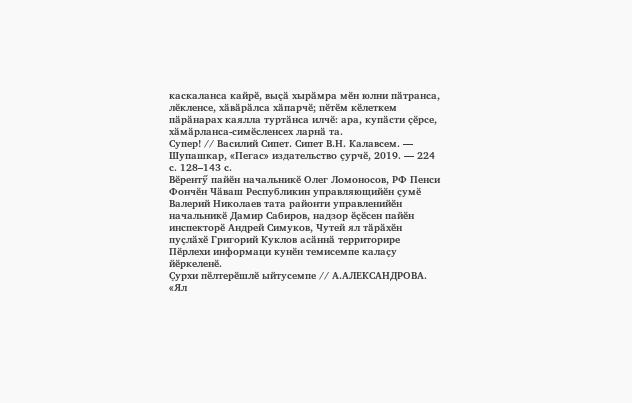каскаланса кайрӗ, выҫӑ хырӑмра мӗн юлни пӑтранса, лӗкленсе, хӑвӑрӑлса хӑпарчӗ; пӗтӗм кӗлеткем пӑрӑнарах каялла туртӑнса илчӗ: ара, купӑсти ҫӗрсе, хӑмӑрланса-симӗсленсех ларнӑ та.
Супер! // Василий Сипет. Сипет В.Н. Калавсем. — Шупашкар, «Пегас» издательство ҫурчӗ, 2019. — 224 с. 128–143 с.
Вӗрентӳ пайӗн начальникӗ Олег Ломоносов, РФ Пенси Фончӗн Чӑваш Республикин управляющийӗн ҫумӗ Валерий Николаев тата районти управленийӗн начальникӗ Дамир Сабиров, надзор ӗҫӗсен пайӗн инспекторӗ Андрей Симуков, Чутей ял тӑрӑхӗн пуҫлӑхӗ Григорий Куклов асӑннӑ территорире Пӗрлехи информаци кунӗн темисемпе калаҫу йӗркеленӗ.
Ҫурхи пӗлтерӗшлӗ ыйтусемпе // А.АЛЕКСАНДРОВА. «Ял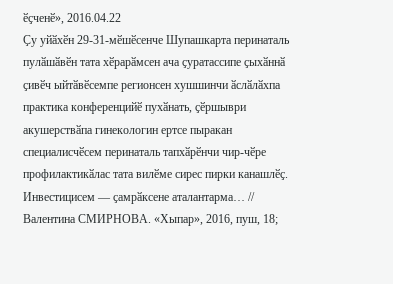ӗҫченӗ», 2016.04.22
Ҫу уйӑхӗн 29-31-мӗшӗсенче Шупашкарта перинаталь пулӑшӑвӗн тата хӗрарӑмсен ача ҫуратассипе ҫыхӑннӑ ҫивӗч ыйтӑвӗсемпе регионсен хушшинчи ӑслӑлӑхпа практика конференцийӗ пухӑнать, ҫӗршыври акушерствӑпа гинекологин ертсе пыракан специалисчӗсем перинаталь тапхӑрӗнчи чир-чӗре профилактикӑлас тата вилӗме сирес пирки канашлӗҫ.
Инвестицисем — ҫамрӑксене аталантарма… // Валентина СМИРНОВА. «Хыпар», 2016, пуш, 18;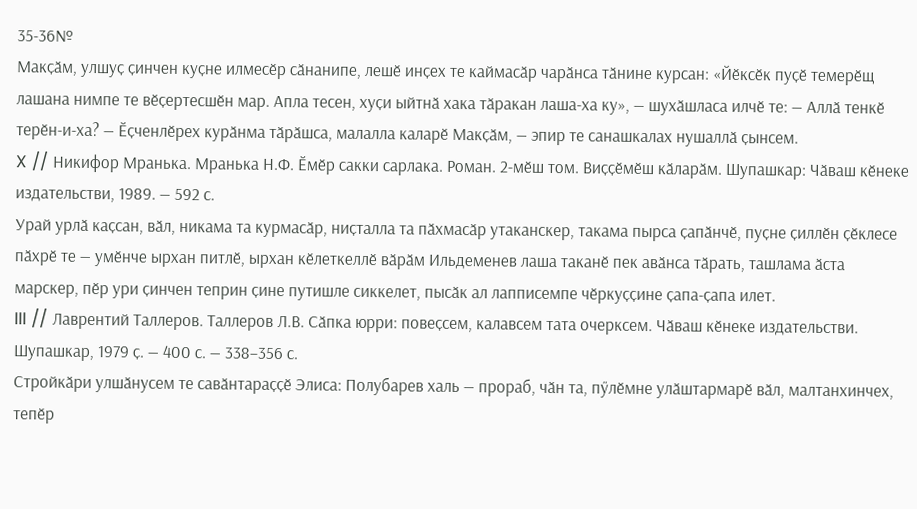35-36№
Макҫӑм, улшуҫ ҫинчен куҫне илмесӗр сӑнанипе, лешӗ инҫех те каймасӑр чарӑнса тӑнине курсан: «Йӗксӗк пуҫӗ темерӗщ лашана нимпе те вӗҫертесшӗн мар. Апла тесен, хуҫи ыйтнӑ хака тӑракан лаша-ха ку», — шухӑшласа илчӗ те: — Аллӑ тенкӗ терӗн-и-ха? — Ӗҫченлӗрех курӑнма тӑрӑшса, малалла каларӗ Макҫӑм, — эпир те санашкалах нушаллӑ ҫынсем.
X // Никифор Мранька. Мранька Н.Ф. Ӗмӗр сакки сарлака. Роман. 2-мӗш том. Виҫҫӗмӗш кӑларӑм. Шупашкар: Чӑваш кӗнеке издательстви, 1989. — 592 с.
Урай урлӑ каҫсан, вӑл, никама та курмасӑр, ниҫталла та пӑхмасӑр утаканскер, такама пырса ҫапӑнчӗ, пуҫне ҫиллӗн ҫӗклесе пӑхрӗ те — умӗнче ырхан питлӗ, ырхан кӗлеткеллӗ вӑрӑм Ильдеменев лаша таканӗ пек авӑнса тӑрать, ташлама ӑста марскер, пӗр ури ҫинчен теприн ҫине путишле сиккелет, пысӑк ал лапписемпе чӗркуҫҫине ҫапа-ҫапа илет.
III // Лаврентий Таллеров. Таллеров Л.В. Сӑпка юрри: повеҫсем, калавсем тата очерксем. Чӑваш кӗнеке издательстви. Шупашкар, 1979 ҫ. — 400 с. — 338–356 с.
Стройкӑри улшӑнусем те савӑнтараҫҫӗ Элиса: Полубарев халь — прораб, чӑн та, пӳлӗмне улӑштармарӗ вӑл, малтанхинчех, тепӗр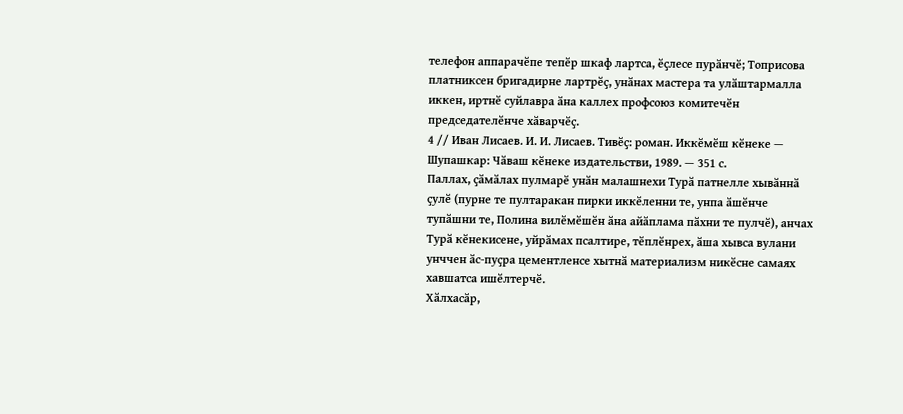телефон аппарачӗпе тепӗр шкаф лартса, ӗҫлесе пурӑнчӗ; Топрисова платниксен бригадирне лартрӗҫ, унӑнах мастера та улӑштармалла иккен, иртнӗ суйлавра ӑна каллех профсоюз комитечӗн председателӗнче хӑварчӗҫ.
4 // Иван Лисаев. И. И. Лисаев. Тивӗҫ: роман. Иккӗмӗш кӗнеке — Шупашкар: Чӑваш кӗнеке издательстви, 1989. — 351 с.
Паллах, ҫӑмӑлах пулмарӗ унӑн малашнехи Турӑ патнелле хывӑннӑ ҫулӗ (пурне те пултаракан пирки иккӗленни те, унпа ӑшӗнче тупӑшни те, Полина вилӗмӗшӗн ӑна айӑплама пӑхни те пулчӗ), анчах Турӑ кӗнекисене, уйрӑмах псалтире, тӗплӗнрех, ӑша хывса вулани унччен ӑс-пуҫра цементленсе хытнӑ материализм никӗсне самаях хавшатса ишӗлтерчӗ.
Хӑлхасӑр,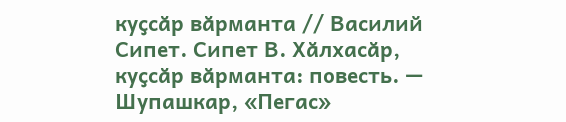куҫсӑр вӑрманта // Василий Сипет. Сипет В. Хӑлхасӑр, куҫсӑр вӑрманта: повесть. — Шупашкар, «Пегас»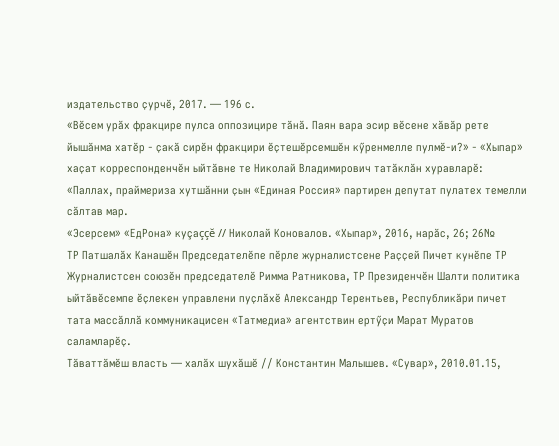издательство ҫурчӗ, 2017. — 196 с.
«Вӗсем урӑх фракцире пулса оппозицире тӑнӑ. Паян вара эсир вӗсене хӑвӑр рете йышӑнма хатӗр - ҫакӑ сирӗн фракцири ӗҫтешӗрсемшӗн кӳренмелле пулмӗ-и?» - «Хыпар» хаҫат корреспонденчӗн ыйтӑвне те Николай Владимирович татӑклӑн хуравларӗ: «Паллах, праймериза хутшӑнни ҫын «Единая Россия» партирен депутат пулатех темелли сӑлтав мар.
«Эсерсем» «ЕдРона» куçаççĕ // Николай Коновалов. «Хыпар», 2016, нарӑс, 26; 26№
ТР Патшалӑх Канашӗн Председателӗпе пӗрле журналистсене Раҫҫей Пичет кунӗпе ТР Журналистсен союзӗн председателӗ Римма Ратникова, ТР Президенчӗн Шалти политика ыйтӑвӗсемпе ӗҫлекен управлени пуҫлӑхӗ Александр Терентьев, Республикӑри пичет тата массӑллӑ коммуникацисен «Татмедиа» агентствин ертӳҫи Марат Муратов саламларӗҫ.
Тӑваттӑмӗш власть — халӑх шухӑшӗ // Константин Малышев. «Сувар», 2010.01.15,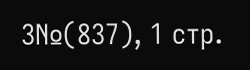3№(837), 1 стр.